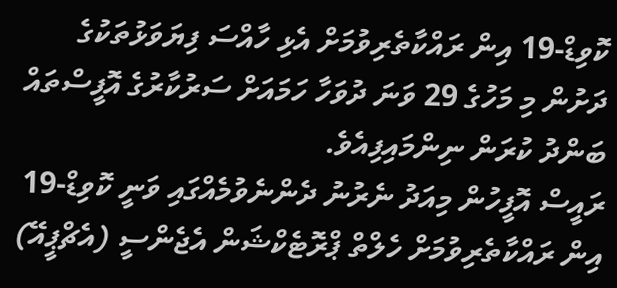ކޮވިޑް-19 އިން ރައްކާތެރިވުމަށް އެޅި ހާއްސަ ފިޔަވަޅުތަކުގެ ދަށުން މި މަހުގެ 29 ވަނަ ދުވަހާ ހަމައަށް ސަރުކާރުގެ އޮފީސްތައް ބަންދު ކުރަން ނިންމައިފިއެވެ.
ރައީސް އޮފީހުން މިއަދު ނެރުނު ދެންނެވުމެއްގައި ވަނީ ކޮވިޑް-19 އިން ރައްކާތެރިވުމަށް ހެލްތް ޕްރޮޓެކްޝަން އެޖެންސީ (އެޗްޕީއޭ)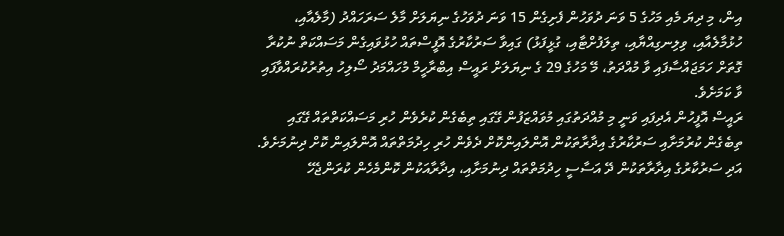އިން، މި ދިޔަ މެއި މަހުގެ 5 ވަނަ ދުވަހުން ފެށިގެން 15 ވަނަ ދުވަހުގެ ނިޔަލަށް މާލެ ސަރަހައްދު (މާލެއާއި، ހުޅުމާލެއާއި، ވިލިނގިއްޔާއި، ތިލަފުށްޓާއި، ގުޅީފަޅު) ގައިވާ ސަރުކާރުގެ އޮފީސްތައް ހުޅުވައިގެން މަސައްކަތް ނުކުރާ ގޮތަށް ހަމަޖައްސާފައި ވާ މުއްދަތު، މޭ މަހުގެ 29 ގެ ނިޔަލަށް ރައީސް އިބްރާހީމް މުހައްމަދު ސޯލިހު އިތުރުކުރައްވާފައި ވާ ކަމަށެވެ.
ރައީސް އޮފީހުން އެދިފައި ވަނީ މި މުއްދަތުގައި މުވައްޒަފުން ގޭގައި ތިބެގެން ކުރެވެން ހުރި މަސައްކަތްތައް ގޭގައި ތިބެގެން ކުރުމަށާއި ސަރުކާރުގެ އިދާރާތަކުން އޮންލައިންކޮށް ދެވެން ހުރި ހިދުމަތްތައް އޮންލައިން ކޮށް ދިނުމަށެވެ.
އަދި ސަރުކާރުގެ އިދާރާތަކުން ދޭ އަސާސީ ހިދުމަތްތައް ދިނުމަށާއި، އިދާރާއަކުން ކޮންމެހެން ކުރަންޖެހޭ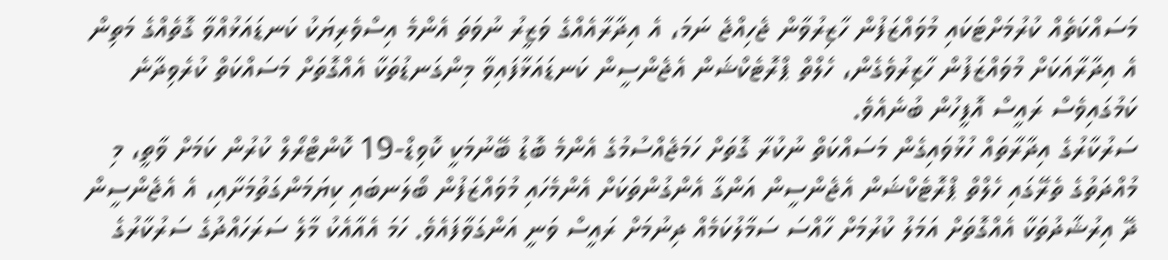މަސައްކަތެއް ކުރުމަށްޓަކައި މުވައްޒަފުން ހާޒިރުވާން ޖެހިއްޖެ ނަމަ، އެ އިދާރާއެއްގެ ވަޒީރު ނުވަތަ އެންމެ އިސްވެރިޔަކު ކަނޑައަޅުއްވާ ގޮތެއްގެ މަތިން އެ އިދާރާއަކަށް މުވައްޒަފުން ހާޒިރުވެގެން، ހެލްތް ޕްރޮޓެކްޝަން އެޖެންސީން ކަނޑައަޅާފައިވާ މިންގަނޑުތަކާ އެއްގޮތަށް މަސައްކަތް ކުރެވިދާނެ ކަމުގައިވެސް ރައީސް އޮފީހުން ބުނެއެވެ.
ސަރުކާރުގެ އިދާރާތައް ހުޅުވައިގެން މަސައްކަތް ނުކުރާ ގޮތަށް ހަމަޖެއްސުމުގެ އެންމެ ބޮޑު ބޭނުމަކީ ކޮވިޑް-19 ކޮންޓްރޯލް ކުރުން ކަމަށް ވާތީ، މި މުއްދަތުގެ ތެރޭގައި ހެލްތް ޕްރޮޓެކްޝަން އެޖެންސީން އަންގާ އެންގުންތަކަށް އެންމެހައި މުވައްޒަފުން ބޯލަނބައި ކިޔަމަންގަތުމަށާއި، އެ އެޖެންސީން ދޭ އިރުޝާދުތަކާ އެއްގޮތަށް އަމަލު ކުރުމަށް ހާއްސަ ސަމާލުކަމެއް ދިނުމަށް ރައީސް ވަނީ އަންގަވާފައެވެ. ހަމަ އެއާއެކު މާލެ ސަރަހައްދުގެ ސަރުކާރުގެ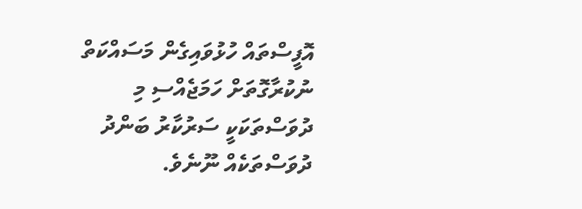އޮފީސްތައް ހުޅުވައިގެން މަސައްކަތް ނުކުރާގޮތަށް ހަމަޖެއްސި މި ދުވަސްތަކަކީ ސަރުކާރު ބަންދު ދުވަސްތަކެއް ނޫނެވެ.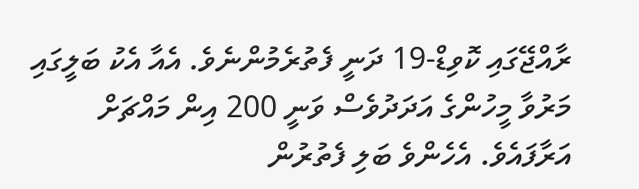ރާއްޖޭގައި ކޮވިޑް-19 ދަނީ ފެތުރެމުންނެވެ. އެއާ އެކު ބަލީގައި މަރުވާ މީހުންގެ އަދަދުވެސް ވަނީ 200 އިން މައްޗަށް އަރާފައެވެ. އެހެންވެ ބަލި ފެތުރުން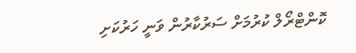ކޮންޓްރޯލް ކުރުމަށް ސަރުކާރުން ވަނީ ހަރުކަށި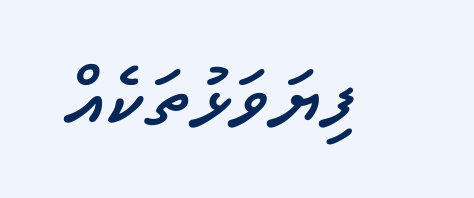ފިޔަވަޅުތަކެއް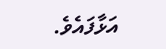އަޅާފައެވެ.